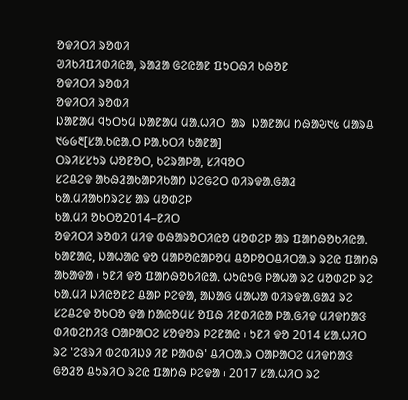ᱚᱫᱤᱛᱤ ᱨᱚᱵᱤ
ᱣᱤᱠᱤᱯᱤᱰᱤᱭᱟ, ᱨᱟᱲᱟ ᱜᱮᱭᱟᱱ ᱯᱩᱛᱷᱤ ᱠᱷᱚᱱ
ᱚᱫᱤᱛᱤ ᱨᱚᱵᱤ
ᱚᱫᱤᱛᱤ ᱨᱚᱵᱤ
ᱡᱟᱱᱟᱢ ᱧᱩᱛᱩᱢ ᱡᱟᱱᱟᱢ ᱢᱟᱹᱦᱤᱛ  ᱟᱨ  ᱡᱟᱱᱟᱢ ᱴᱷᱟᱶ᱑᱕ ᱢᱟᱨᱪ ᱑᱙᱙᱓[ᱥᱟᱹᱠᱭᱟᱹᱛ ᱞᱟᱹᱠᱛᱤ ᱠᱟᱱᱟ]
ᱛᱨᱤᱥᱥᱩᱨ ᱦᱚᱱᱚᱛ, ᱠᱮᱨᱟᱞᱟ, ᱥᱤᱧᱚᱛ
ᱥᱮᱪᱮᱫ ᱟᱠᱷᱲᱟᱠᱟᱞᱤᱠᱟᱴ ᱡᱮᱜᱮᱛ ᱵᱤᱨᱫᱟᱹᱜᱟᱲ
ᱠᱟᱹᱢᱤᱟᱠᱴᱨᱮᱥ ᱟᱨ ᱢᱚᱰᱮᱞ
ᱠᱟᱹᱢᱤ ᱚᱠᱛᱚ2014–ᱱᱤᱛ
ᱚᱫᱤᱛᱤ ᱨᱚᱵᱤ ᱢᱤᱫ ᱵᱷᱟᱨᱚᱛᱤᱭᱚ ᱢᱚᱰᱮᱞ ᱟᱨ ᱯᱟᱴᱷᱚᱠᱤᱭᱟᱹ ᱠᱟᱱᱟᱭ, ᱡᱟᱦᱟᱭ ᱫᱚ ᱢᱟᱞᱚᱭᱟᱞᱚᱢ ᱪᱚᱞᱚᱛᱪᱤᱛᱟᱹᱨ ᱨᱮᱭ ᱯᱟᱴᱷ ᱟᱠᱟᱫᱟ ᱾ ᱩᱱᱤ ᱫᱚ ᱯᱟᱴᱷᱚᱠᱤᱭᱟᱹ ᱦᱩᱭᱩᱜ ᱞᱟᱦᱟ ᱨᱮ ᱢᱚᱰᱮᱞ ᱨᱮ ᱠᱟᱹᱢᱤ ᱡᱤᱭᱚᱱᱮ ᱪᱟᱞ ᱞᱮᱫᱟ, ᱟᱡᱟᱜ ᱢᱟᱦᱟ ᱵᱤᱨᱫᱟᱹᱜᱟᱲ ᱨᱮ ᱥᱮᱪᱮᱫ ᱚᱠᱛᱚ ᱫᱟ ᱴᱟᱭᱚᱢᱥ ᱚᱯᱷ ᱤᱱᱰᱤᱭᱟ ᱞᱟᱹᱜᱤᱫ ᱢᱤᱫᱴᱟᱝ ᱰᱤᱵᱮᱴᱤᱝ ᱛᱟᱞᱟᱛᱮ ᱥᱚᱫᱚᱨ ᱞᱮᱱᱟᱭ ᱾ ᱩᱱᱤ ᱫᱚ 2014 ᱥᱟᱹᱦᱤᱛ ᱨᱮ 'ᱮᱝᱨᱤ ᱵᱮᱵᱤᱡᱽ ᱤᱱ ᱞᱟᱵᱷ' ᱪᱤᱛᱟᱹᱨ ᱛᱟᱞᱟᱛᱮ ᱢᱤᱫᱴᱟᱝ ᱜᱚᱲᱚ ᱪᱩᱨᱤᱛ ᱨᱮᱭ ᱯᱟᱴᱷ ᱞᱮᱫᱟ ᱾ 2017 ᱥᱟᱹᱦᱤᱛ ᱨᱮ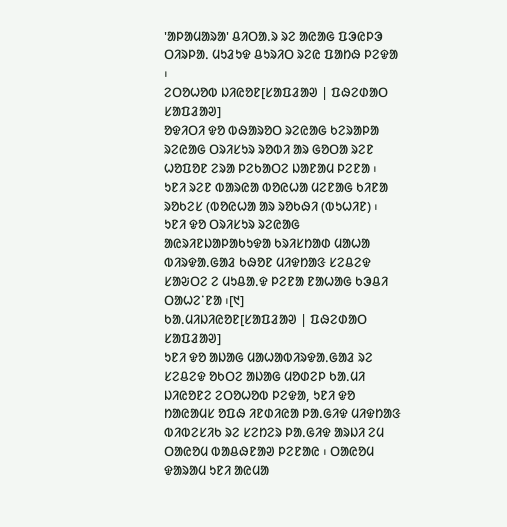'ᱟᱞᱟᱢᱟᱨᱟ' ᱪᱤᱛᱟᱹᱨ ᱨᱮ ᱟᱭᱟᱜ ᱯᱳᱭᱞᱳ ᱛᱤᱨᱞᱟᱹ ᱢᱩᱲᱩᱫ ᱪᱩᱨᱤᱛ ᱨᱮᱭ ᱯᱟᱴᱷ ᱞᱮᱫᱟ ᱾
ᱮᱛᱚᱦᱚᱵ ᱡᱤᱭᱚᱱ[ᱥᱟᱯᱲᱟᱣ | ᱯᱷᱮᱰᱟᱛ ᱥᱟᱯᱲᱟᱣ]
ᱚᱫᱤᱛᱤ ᱫᱚ ᱵᱷᱟᱨᱚᱛ ᱨᱮᱭᱟᱜ ᱠᱮᱨᱟᱞᱟ ᱨᱮᱭᱟᱜ ᱛᱨᱤᱥᱩᱨ ᱨᱚᱵᱤ ᱟᱨ ᱜᱚᱛᱟ ᱨᱮᱱ ᱦᱚᱯᱚᱱ ᱮᱨᱟ ᱞᱮᱠᱟᱛᱮ ᱡᱟᱱᱟᱢ ᱞᱮᱱᱟ ᱾ ᱩᱱᱤ ᱨᱮᱱ ᱵᱟᱨᱭᱟ ᱵᱚᱭᱦᱟ ᱢᱮᱱᱟᱜ ᱠᱤᱱᱟ ᱨᱚᱠᱮᱥ (ᱵᱚᱭᱦᱟ ᱟᱨ ᱨᱚᱠᱷᱤ (ᱵᱩᱦᱤᱱ) ᱾ ᱩᱱᱤ ᱫᱚ ᱛᱨᱤᱥᱩᱨ ᱨᱮᱭᱟᱜ ᱟᱭᱨᱤᱱᱡᱟᱞᱟᱠᱩᱫᱟ ᱠᱨᱤᱥᱴᱟᱰ ᱢᱟᱦᱟ ᱵᱤᱨᱫᱟᱹᱜᱟᱲ ᱠᱷᱚᱱ ᱢᱤᱫᱴᱟᱝ ᱥᱮᱪᱮᱫ ᱥᱟᱶᱛᱮ ᱮ ᱢᱩᱪᱟᱹᱫ ᱞᱮᱱᱟ ᱱᱟᱦᱟᱜ ᱠᱳᱪᱤ ᱛᱟᱦᱮᱸᱱᱟ ᱾[᱑]
ᱠᱟᱹᱢᱤᱡᱤᱭᱚᱱ[ᱥᱟᱯᱲᱟᱣ | ᱯᱷᱮᱰᱟᱛ ᱥᱟᱯᱲᱟᱣ]
ᱩᱱᱤ ᱫᱚ ᱟᱡᱟᱜ ᱢᱟᱦᱟᱵᱤᱨᱫᱟᱹᱜᱟᱲ ᱨᱮ ᱥᱮᱪᱮᱫ ᱚᱠᱛᱮ ᱟᱡᱟᱜ ᱢᱚᱰᱮᱞ ᱠᱟᱹᱢᱤ ᱡᱤᱭᱚᱱᱮ ᱮᱛᱚᱦᱚᱵ ᱞᱮᱫᱟ, ᱩᱱᱤ ᱫᱚ ᱴᱟᱭᱟᱢᱥ ᱚᱯᱷ ᱤᱱᱰᱤᱭᱟ ᱞᱟᱹᱜᱤᱫ ᱢᱤᱫᱴᱟᱝ ᱵᱤᱵᱮᱥᱤᱠ ᱨᱮ ᱥᱮᱴᱮᱨ ᱞᱟᱹᱜᱤᱫ ᱟᱨᱡᱤ ᱮᱢ ᱛᱟᱭᱚᱢ ᱵᱟᱪᱷᱱᱟᱣ ᱞᱮᱱᱟᱭ ᱾ ᱛᱟᱭᱚᱢ ᱫᱟᱨᱟᱢ ᱩᱱᱤ ᱟᱭᱢᱟ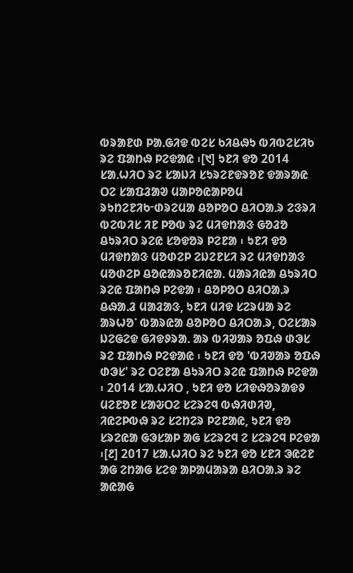ᱵᱨᱟᱱᱰ ᱞᱟᱹᱜᱤᱫ ᱵᱮᱥ ᱠᱤᱪᱷᱩ ᱵᱤᱵᱮᱥᱤᱠ ᱨᱮ ᱯᱟᱴᱷ ᱞᱮᱫᱟᱭ ᱾[᱑] ᱩᱱᱤ ᱫᱚ 2014 ᱥᱟᱹᱦᱤᱛ ᱨᱮ ᱥᱟᱡᱤ ᱥᱩᱨᱮᱱᱫᱨᱚᱱ ᱫᱟᱨᱟᱭ ᱛᱮ ᱥᱟᱯᱲᱟᱣ ᱢᱟᱞᱚᱭᱟᱞᱚᱢ ᱨᱩᱴᱮᱱᱤᱠᱼᱰᱨᱮᱢᱟ ᱪᱚᱞᱚᱛ ᱪᱤᱛᱟᱹᱨ ᱮᱝᱨᱤ ᱵᱮᱵᱤᱥ ᱤᱱ ᱞᱚᱵ ᱨᱮ ᱢᱤᱫᱴᱟᱝ ᱜᱚᱲᱚ ᱪᱩᱨᱤᱛ ᱨᱮᱭ ᱥᱚᱫᱚᱨ ᱞᱮᱱᱟ ᱾ ᱩᱱᱤ ᱫᱚ ᱢᱤᱫᱴᱟᱝ ᱢᱚᱰᱮᱞ ᱮᱡᱮᱱᱥᱤ ᱨᱮ ᱢᱤᱫᱴᱟᱝ ᱢᱚᱰᱮᱞ ᱪᱚᱭᱟᱨᱚᱱᱤᱭᱟᱹ ᱢᱟᱨᱤᱭᱟ ᱪᱩᱨᱤᱛ ᱨᱮᱭ ᱯᱟᱴᱷ ᱞᱮᱫᱟ ᱾ ᱪᱚᱞᱚᱛ ᱪᱤᱛᱟᱹᱨ ᱪᱷᱟᱹᱲ ᱢᱟᱲᱟᱝ, ᱩᱱᱤ ᱢᱤᱫ ᱥᱮᱨᱢᱟ ᱨᱮ ᱟᱨᱦᱚᱸ ᱵᱟᱨᱭᱟ ᱪᱚᱞᱚᱛ ᱪᱤᱛᱟᱹᱨ, ᱛᱮᱥᱟᱨ ᱡᱮᱜᱮᱫ ᱜᱤᱫᱽᱨᱟᱹ ᱟᱨ ᱵᱤᱣᱟᱨ ᱚᱯᱷ ᱰᱳᱥ ᱨᱮ ᱯᱟᱴᱷ ᱞᱮᱫᱟᱭ ᱾ ᱩᱱᱤ ᱫᱚ 'ᱵᱤᱣᱟᱨ ᱚᱯᱷ ᱰᱳᱥ' ᱨᱮ ᱛᱮᱱᱟ ᱪᱩᱨᱤᱛ ᱨᱮᱭ ᱯᱟᱴᱷ ᱞᱮᱫᱟ ᱾ 2014 ᱥᱟᱹᱦᱤᱛ , ᱩᱱᱤ ᱫᱚ ᱥᱤᱫᱷᱚᱨᱟᱫᱽ ᱢᱮᱱᱚᱱ ᱥᱟᱶᱛᱮ ᱥᱮᱨᱮᱧ ᱵᱷᱤᱰᱤᱣ, ᱤᱭᱮᱞᱵᱷ ᱨᱮ ᱥᱮᱴᱮᱨ ᱞᱮᱱᱟᱭ, ᱩᱱᱤ ᱫᱚ ᱥᱨᱮᱭᱟ ᱜᱳᱥᱟᱞ ᱟᱜ ᱥᱮᱨᱮᱧ ᱮ ᱥᱮᱨᱮᱧ ᱞᱮᱫᱟ ᱾[᱒] 2017 ᱥᱟᱹᱦᱤᱛ ᱨᱮ ᱩᱱᱤ ᱫᱚ ᱥᱱᱤ ᱳᱭᱮᱱ ᱟᱜ ᱮᱴᱟᱜ ᱥᱮᱫ ᱟᱞᱟᱢᱟᱨᱟ ᱪᱤᱛᱟᱹᱨ ᱨᱮ ᱟᱭᱟᱜ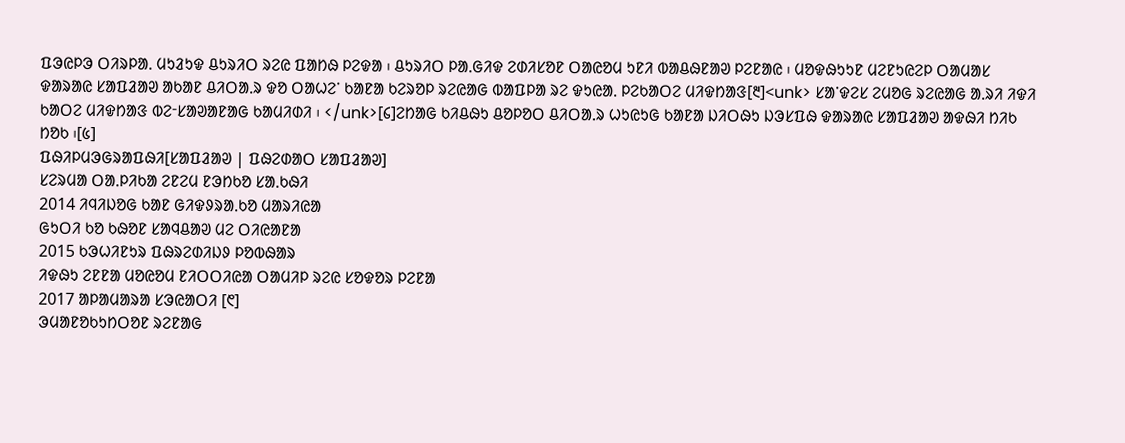ᱯᱳᱭᱞᱳ ᱛᱤᱨᱞᱟᱹ ᱢᱩᱲᱩᱫ ᱪᱩᱨᱤᱛ ᱨᱮᱭ ᱯᱟᱴᱷ ᱞᱮᱫᱟ ᱾ ᱪᱩᱨᱤᱛ ᱞᱟᱹᱜᱤᱫ ᱮᱰᱤᱥᱚᱱ ᱛᱟᱭᱚᱢ ᱩᱱᱤ ᱵᱟᱪᱷᱱᱟᱣ ᱞᱮᱱᱟᱭ ᱾ ᱢᱚᱫᱷᱩᱩᱱ ᱢᱮᱱᱩᱭᱮᱞ ᱛᱟᱢᱟᱥ ᱫᱟᱨᱟᱭ ᱥᱟᱯᱲᱟᱣ ᱟᱠᱟᱱ ᱪᱤᱛᱟᱹᱨ ᱫᱚ ᱛᱟᱦᱮᱸ ᱠᱟᱱᱟ ᱠᱮᱨᱚᱞ ᱨᱮᱭᱟᱜ ᱵᱟᱯᱞᱟ ᱨᱮ ᱫᱩᱭᱟᱹ ᱞᱮᱠᱟᱛᱮ ᱢᱤᱫᱴᱟᱝ[᱓]<unk> ᱥᱟᱸᱫᱮᱥ ᱮᱢᱚᱜ ᱨᱮᱭᱟᱜ ᱟᱹᱨᱤ ᱤᱫᱤ ᱠᱟᱛᱮ ᱢᱤᱫᱴᱟᱝ ᱵᱮᱼᱥᱟᱣᱟᱱᱟᱜ ᱠᱟᱢᱤᱰᱤ ᱾ </unk>[᱔]ᱮᱴᱟᱜ ᱠᱤᱪᱷᱩ ᱪᱚᱞᱚᱛ ᱪᱤᱛᱟᱹᱨ ᱦᱩᱭᱩᱜ ᱠᱟᱱᱟ ᱡᱤᱛᱷᱩ ᱡᱳᱥᱯᱷ ᱫᱟᱨᱟᱭ ᱥᱟᱯᱲᱟᱣ ᱟᱫᱷᱤ ᱴᱤᱠ ᱴᱚᱠ ᱾[᱕]
ᱯᱷᱤᱞᱢᱳᱜᱨᱟᱯᱷᱤ[ᱥᱟᱯᱲᱟᱣ | ᱯᱷᱮᱰᱟᱛ ᱥᱟᱯᱲᱟᱣ]
ᱥᱮᱨᱢᱟ ᱛᱟᱹᱞᱤᱠᱟ ᱮᱱᱮᱢ ᱱᱳᱴᱠᱚ ᱥᱟᱹᱠᱷᱤ
2014 ᱤᱧᱤᱡᱚᱜ ᱠᱟᱱ ᱜᱤᱫᱽᱨᱟᱹᱠᱚ ᱢᱟᱨᱤᱭᱟ
ᱜᱩᱛᱤ ᱠᱚ ᱠᱷᱚᱱ ᱥᱟᱧᱪᱟᱣ ᱢᱮ ᱛᱤᱭᱟᱱᱟ
2015 ᱠᱳᱦᱤᱱᱩᱨ ᱯᱷᱨᱮᱰᱤᱡᱽ ᱞᱚᱵᱷᱟᱨ
ᱤᱫᱷᱩ ᱮᱱᱱᱟ ᱢᱚᱭᱚᱢ ᱱᱤᱛᱛᱤᱭᱟ ᱛᱟᱢᱤᱞ ᱨᱮᱭ ᱥᱚᱫᱚᱨ ᱞᱮᱱᱟ
2017 ᱟᱞᱟᱢᱟᱨᱟ ᱥᱳᱭᱟᱛᱤ [᱖]
ᱳᱢᱟᱱᱚᱠᱩᱴᱛᱚᱱ ᱨᱮᱱᱟᱜ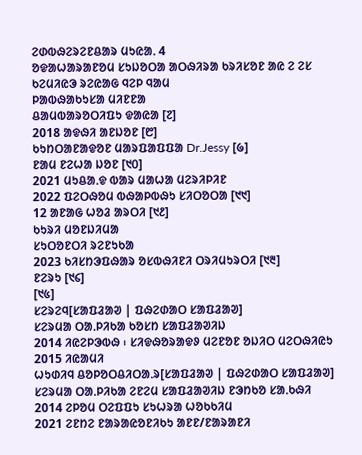ᱮᱰᱵᱷᱮᱨᱮᱱᱪᱟᱨ ᱢᱩᱭᱟᱹ 4
ᱚᱫᱟᱦᱟᱨᱟᱱᱚᱢ ᱥᱩᱡᱚᱛᱟ ᱟᱛᱷᱤᱨᱟ ᱠᱨᱤᱥᱚᱱ ᱟᱭ ᱮ ᱮᱥ ᱠᱮᱢᱤᱭᱳ ᱨᱮᱭᱟᱜ ᱧᱮᱞ ᱧᱟᱢ
ᱞᱟᱵᱷᱟᱠᱩᱥᱟ ᱢᱤᱱᱱᱟ
ᱪᱟᱢᱵᱟᱨᱚᱛᱤᱯᱩ ᱫᱟᱭᱟ [᱗]
2018 ᱟᱫᱷᱤ ᱟᱱᱡᱚᱱ [᱘]
ᱠᱩᱴᱛᱟᱱᱟᱫᱚᱱ ᱢᱟᱨᱯᱟᱯᱯᱟ Dr.Jessy [᱙]
ᱱᱟᱢ ᱱᱮᱦᱟ ᱡᱚᱱ [᱑᱐]
2021 ᱢᱩᱪᱟᱹᱫ ᱵᱟᱨ ᱢᱟᱦᱟ ᱢᱮᱨᱤᱞᱤᱱ
2022 ᱯᱮᱛᱷᱚᱢ ᱵᱷᱟᱞᱵᱷᱩ ᱥᱤᱛᱚᱛᱟ [᱑᱑]
12 ᱟᱱᱟᱜ ᱦᱚᱲ ᱟᱨᱛᱤ [᱑᱒]
ᱠᱩᱨᱤ ᱢᱚᱱᱡᱤᱢᱟ
ᱥᱩᱛᱚᱱᱛᱤ ᱨᱮᱱᱩᱠᱟ
2023 ᱠᱤᱥᱴᱳᱯᱷᱟᱨ ᱚᱥᱵᱷᱤᱱᱤ ᱛᱨᱤᱢᱩᱨᱛᱤ [᱑᱓]
ᱱᱮᱨᱩ [᱑᱔]
[᱑᱕]
ᱥᱮᱨᱮᱧ[ᱥᱟᱯᱲᱟᱣ | ᱯᱷᱮᱰᱟᱛ ᱥᱟᱯᱲᱟᱣ]
ᱥᱮᱨᱢᱟ ᱛᱟᱹᱞᱤᱠᱟ ᱠᱚᱥᱴ ᱥᱟᱯᱲᱟᱣᱤᱡ
2014 ᱤᱭᱮᱞᱳᱵᱷ ᱾ ᱥᱤᱫᱷᱚᱨᱟᱫᱽ ᱢᱮᱱᱚᱱ ᱚᱡᱤᱛ ᱢᱮᱛᱷᱤᱭᱩ
2015 ᱤᱭᱟᱢᱤ
ᱦᱩᱰᱤᱧ ᱪᱚᱞᱚᱛᱪᱤᱛᱟᱹᱨ[ᱥᱟᱯᱲᱟᱣ | ᱯᱷᱮᱰᱟᱛ ᱥᱟᱯᱲᱟᱣ]
ᱥᱮᱨᱢᱟ ᱛᱟᱹᱞᱤᱠᱟ ᱮᱱᱮᱢ ᱥᱟᱯᱲᱟᱣᱤᱡ ᱱᱳᱴᱠᱚ ᱥᱟᱹᱠᱷᱤ
2014 ᱮᱞᱚᱢ ᱛᱮᱯᱯᱩ ᱥᱩᱦᱨᱟ ᱦᱚᱠᱠᱤᱢ
2021 ᱮᱱᱴᱮ ᱱᱟᱨᱟᱭᱚᱱᱤᱠᱩ ᱟᱱᱱ/ᱱᱟᱨᱟᱱᱤ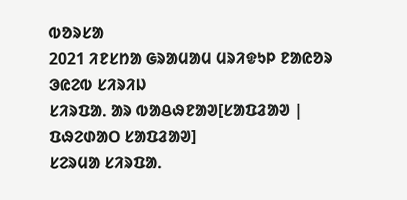ᱵᱚᱨᱥᱟ
2021 ᱤᱱᱥᱴᱟ ᱜᱨᱟᱢᱟᱢ ᱢᱨᱤᱫᱩᱞ ᱱᱟᱭᱚᱨ ᱳᱭᱮᱵ ᱥᱤᱨᱤᱡ
ᱥᱤᱨᱯᱟᱹ ᱟᱨ ᱵᱟᱪᱷᱱᱟᱣ[ᱥᱟᱯᱲᱟᱣ | ᱯᱷᱮᱰᱟᱛ ᱥᱟᱯᱲᱟᱣ]
ᱥᱮᱨᱢᱟ ᱥᱤᱨᱯᱟᱹ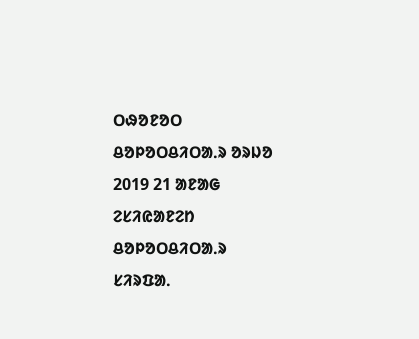ᱛᱷᱚᱱᱚᱛ ᱪᱚᱞᱚᱛᱪᱤᱛᱟᱹᱨ ᱚᱨᱡᱚ
2019 21 ᱟᱱᱟᱜ ᱮᱥᱤᱭᱟᱱᱮᱴ ᱪᱚᱞᱚᱛᱪᱤᱛᱟᱹᱨ ᱥᱤᱨᱯᱟᱹ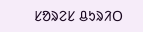ᱥᱚᱨᱮᱥ ᱪᱩᱨᱤᱛ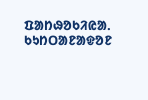ᱯᱟᱴᱷᱚᱠᱤᱭᱟᱹ ᱠᱩᱴᱛᱟᱱᱟᱫᱚᱱ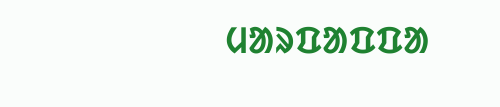ᱢᱟᱨᱯᱟᱯᱯᱟ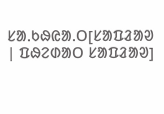ᱥᱟᱹᱠᱷᱭᱟᱹᱛ[ᱥᱟᱯᱲᱟᱣ | ᱯᱷᱮᱰᱟᱛ ᱥᱟᱯᱲᱟᱣ]